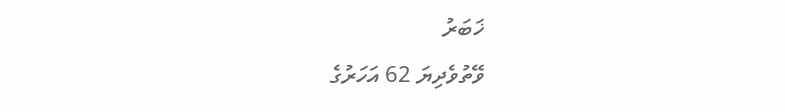ޚަބަރު
ވޭތުވެދިޔަ 62 އަހަރުގެ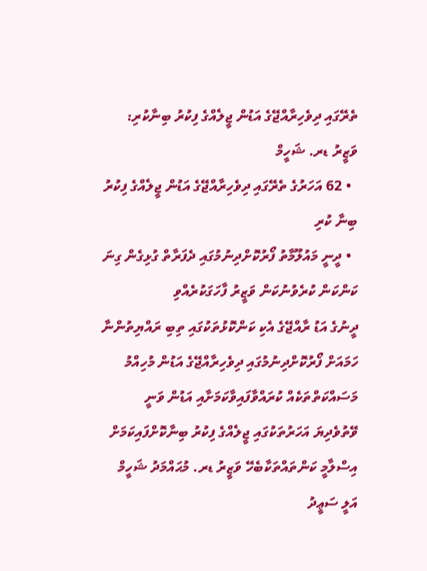ތެރޭގައި ދިވެހިރާއްޖޭގެ އަޑުން ޖީލެއްގެ ފިކުރު ބިނާކުރި: ވަޒީރު ޑރ. ޝަހީމް
  • 62 އަހަރުގެ ތެރޭގައި ދިވެހިރާއްޖޭގެ އަޑުން ޖީލެއްގެ ފިކުރު ބިނާ ކުރި
  • ދީނީ މައުލޫމާތު ފޯރުކޮށްދިނުމުގައި ދެފަރާތް ގުޅިގެން ގިނަ ކަންކަން ކުރެވުނުކަން ވަޒީރު ފާހަގަކުރެއްވި
ދީނުގެ އަޑު ރާއްޖޭގެ އެކި ކަންކޮޅުތަކުގައި ތިބި ރައްޔިތުންނާ ހަމައަށް ފޯރުކޮށްދިނުމުގައި ދިވެހިރާއްޖޭގެ އަޑުން މުހިއްމު މަސައްކަތްތަކެއް ކުރައްވާފައިވާކަމަށާއި އަޑުން ވަނީ ވޭތުވެދިޔަ އަހަރުތަކުގައި ޖީލެއްގެ ފިކުރު ބިނާކޮށްފައިކަމަށް އިސްލާމީ ކަންތައްތަކާބެހޭ ވަޒީރު ޑރ. މުޙައްމަދު ޝަހީމް އަލީ ސަޢީދު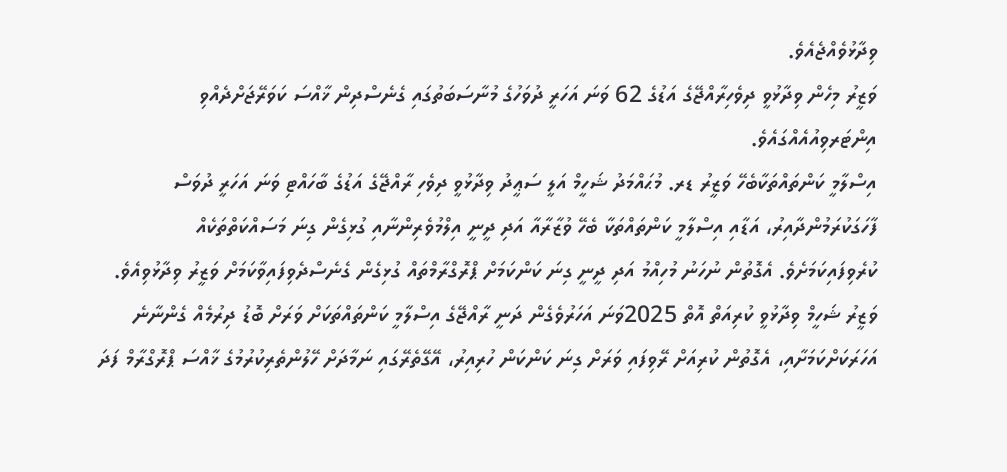ވިދާޅުވެއްޖެއެވެ.
ވަޒީރު މިހެން ވިދާޅުވީ ދިވެހިރާއްޖޭގެ އަޑުގެ 62 ވަނަ އަހަރީ ދުވަހުގެ މުނާސަބަތުގައި ގެނެސްދިން ޚާއްސަ ކަވަރޭޖަށްދެއްވި އިންޓަރވިއުއެއްގައެވެ.
އިސްލާމީ ކަންތައްތަކާބެހޭ ވަޒީރު ޑރ. މުޙައްމަދު ޝަހީމް އަލީ ސަޢީދު ވިދާޅުވީ ދިވެހި ރާއްޖޭގެ އަޑުގެ ބާހައްޓި ވަނަ އަހަރީ ދުވަސް ފާހަގަކުރަމުންދާއިރު، އަޑާއި އިސްލާމީ ކަންތައްތަކާ ބެހޭ ވުޒާރާއާ އަދި ދީނީ އިލްމުވެރިންނާއި ގުޅިގެން ގިނަ މަސައްކަތްތަކެއް ކުރެވިފައިކަމަށެވެ. އެގޮތުން ނުހަނު މުހިއްމު އަދި ދީނީ ގިނަ ކަންކަމަށް ޕްރޮގްރާމްތައް ގުޅިގެން ގެނެސްދެވިފައިވާކަމަށް ވަޒީރު ވިދާޅުވިއެވެ.
ވަޒީރު ޝަހީމް ވިދާޅުވީ ކުރިއަތް އޮތް 2025ވަނަ އަހަރުވެގެން ދަނީ ރާއްޖޭގެ އިސްލާމީ ކަންތައްތަކަށް ވަރަށް ބޮޑު ދިރުމެއް ގެންނާނެ އަހަރަކަށްކަމަށާއި، އެގޮތުން ކުރިއަށް ރޭވިފައި ވަރަށް ގިނަ ކަންކަން ހުރިއިރު، އޭގޭތެރޭގައި ނަމާދަށް ހޭލުންތެރިކުރުމުގެ ޚާއްސަ ޕްރޮގްރާމް ފަދަ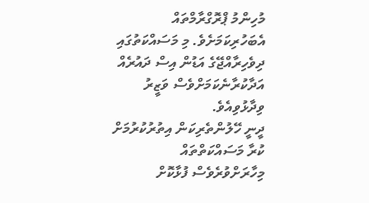މުހިންމު ޕްރޮގްރާމްތައް އެބަހުރިކަމަށެވެ. މި މަސައްކަތުގައި ދިވެހިރާއްޖޭގެ އަޑުން އިސް ދައުރެއް އަދާކުރާނެކަމަށްވެސް ވަޒީރު ވިދާޅުވިއެވެ.
ދީނީ ހޭލުންތެރިކަން އިތުރުކުރުމަށް ކުރާ މަސައްކަތްތައް މިހާރަށްވުރެވެސް ފުޅާކޮށް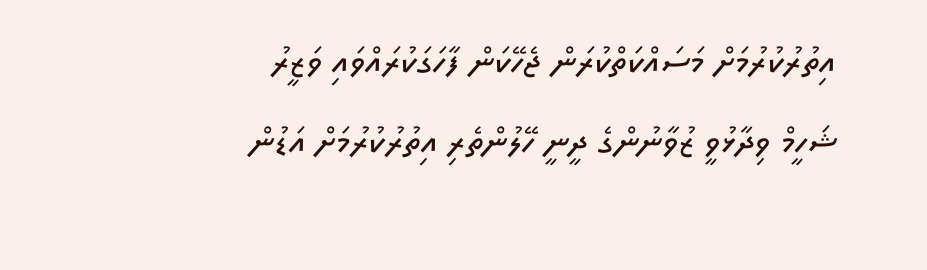އިތުރުކުރުމަށް މަސައްކަތްކުރަން ޖެހޭކަން ފާހަގަކުރައްވައި ވަޒީރު ޝަހީމް ވިދާޅުވީ ޒުވާނުންގެ ދީނީ ހޭލުންތެރި އިތުރުކުރުމަށް އަޑުން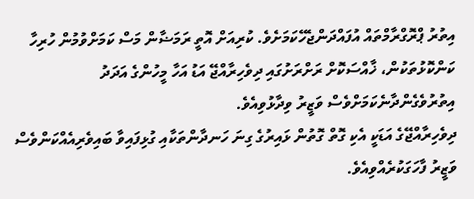އިތުރު ޕްރޮގްރާމްތައް އުފައްދަންޖެހޭކަމަށެވެ. ކުރިއަށް އޮތީ ރަމަޟާން މަސް ކަމަށްވުމުން ހުރިހާ ކަންކޮޅުތަކުން، ޚާއްސަކޮށް ރަށްރަށުގައި ދިވެހިރާއްޖޭ އަޑު އަހާ މީހުންގެ އަދަދު އިތުރުވެގެންދާނެކަމަށްވެސް ވަޒީރު ވިދާޅުވިއެވެ.
ދިވެހިރާއްޖޭގެ އަޑަކީ އެކި ގޮތް ގޮތުން ޅައިރުގެ ގިނަ ހަނދާންތަކާއި ގުޅިފައިވާ ބައިވެރިއެއްކަންވެސް ވަޒީރު ފާހަގަކުރެއްވިއެވެ.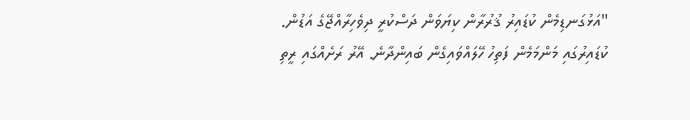"އަޅުގަނޑިމެން ކުޑައިރު ޤުރުރާން ކިޔަވަން ދަސްކުރީ ދިވެހިރާއްޖޭގެ އަޑުން. ކުޑައިރުގައި މަންމަމެން ފަތިހު ހޭލައްވައިގެން ބައިންދާނެ. އޭރު ރަށެއްގައި ރީތި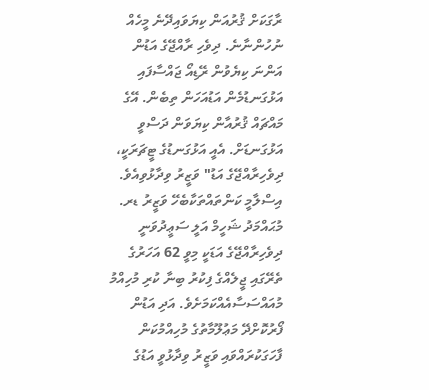ރާގަކަށް ޤުރުއަން ކިޔަވައިދޭނެ މީހެއް ނުހުންނާނެ. ދިވެހި ރާއްޖޭގެ އަޑުން އަންނަ ކިޔެވުން ރޭޑިއޯ ޖައްސާފައި އަޅުގަނޑުމެން އަޑުއަހަން ތިބެން. އޭގެ މައްޗައް ޤުރުއާން ކިޔަވަން ދަސްވީ އަޅުގަނޑަށް. އެއީ އަޅުގަނޑުގެ ޓީޗަރަކީ، ދިވެހިރާއްޖޭގެ އަޑު" ވަޒީރު ވިދާޅުވިއެވެ.
އިސްލާމީ ކަންތައްތަކާބެހޭ ވަޒީރު ޑރ. މުޙައްމަދު ޝަހީމް އަލީ ސަޢީދުވަނީ ދިވެހިރާއްޖޭގެ އަޑަކީ މިވީ 62 އަހަރުގެ ތެރޭގައި ޖީލެއްގެ ފިކުރު ބިނާ ކުރި މުހިއްމު މުއައްސަސާއެއްކަމަށެވެ. އަދި އަޑުން ފޯރުކޮށްދޭ މަޢުލޫމާތުގެ މުހިއްމުކަން ފާހަގަކުރައްވައި ވަޒީރު ވިދާޅުވީ އަޑުގެ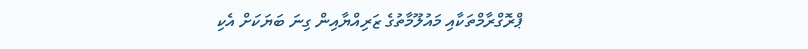ޕްރޮގްރާމްތަކާއި މައުލޫމާތުގެ ޒަރިއްޔާއިން ގިނަ ބަޔަކަށް އެކި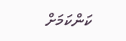ކަންކަމަށް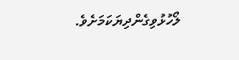ލޯހުޅުވިގެންދިޔަކަމަށެވެ.